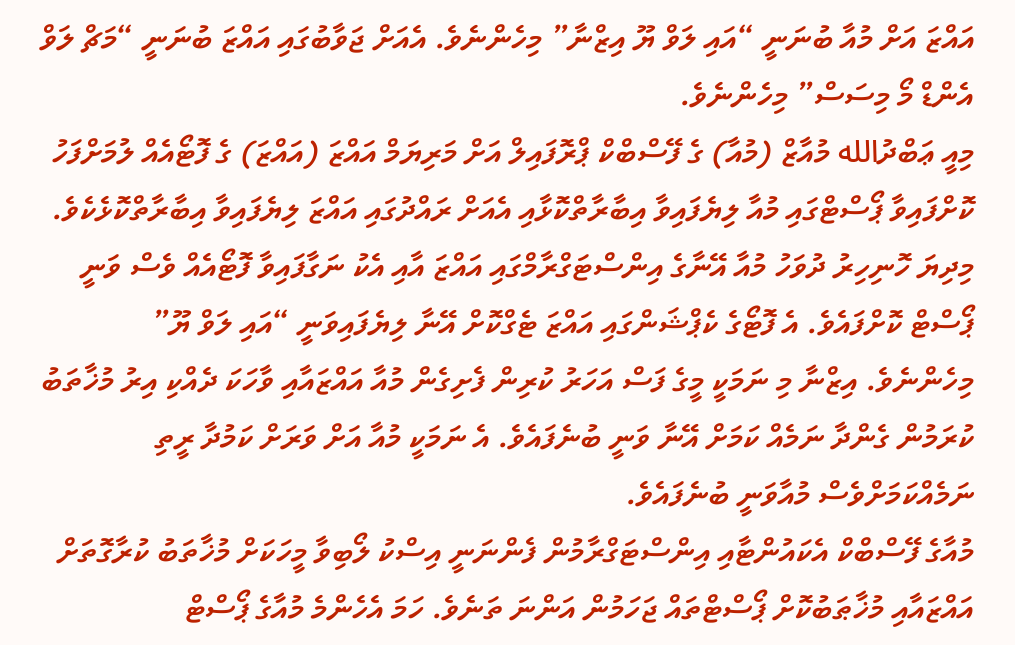އައްޒަ އަށް މުއާ ބުނަނީ “އައި ލަވް ޔޫ އިޒްނާ” މިހެންނެވެ. އެއަށް ޖަވާބުގައި އައްޒަ ބުނަނީ “މަޗް ލަވް އެންޑް މޯ މިސަސް” މިހެންނެވެ.
މިއީ ޢަބްދުالله މުއާޒް (މުއާ) ގެ ފޭސްބްކް ޕްރޮފައިލް އަށް މަރިޔަމް އައްޒަ (އައްޒަ) ގެ ފޮޓޯއެއް ލުމަށްފަހު ކޮށްފައިވާ ޕޯސްޓްގައި މުއާ ލިޔެފައިވާ އިބާރާތްކޮޅާއި އެއަށް ރައްދުގައި އައްޒަ ލިޔެފައިވާ އިބާރާތްކޮޅެކެވެ.
މިދިޔަ ހޮނިހިރު ދުވަހު މުއާ އޭނާގެ އިންސްޓަގްރާމްގައި އައްޒަ އާއި އެކު ނަގާފައިވާ ފޮޓޯއެއް ވެސް ވަނީ ޕޯސްޓް ކޮށްފައެވެ. އެ ފޮޓޯގެ ކެޕްޝަންގައި އައްޒަ ޓެގްކޮށް އޭނާ ލިޔެފައިވަނީ “އައި ލަވް ޔޫ” މިހެންނެވެ. އިޒްނާ މި ނަމަކީ މީގެ ފަސް އަހަރު ކުރިން ފެށިގެން މުއާ އައްޒައާއި ވާހަކަ ދެއްކި އިރު މުޚާތަބު ކުރަމުން ގެންދާ ނަމެއް ކަމަށް އޭނާ ވަނީ ބުނެފައެވެ. އެ ނަމަކީ މުއާ އަށް ވަރަށް ކަމުދާ ރީތި ނަމެއްކަމަށްވެސް މުއާވަނީ ބުނެފައެވެ.
މުއާގެ ފޭސްބްކް އެކައުންޓާއި އިންސްޓަގްރާމުން ފެންނަނީ އިސްކު ލޯބިވާ މީހަކަށް މުޚާތަބު ކުރާގޮތަށް އައްޒައާއި މުޚާޠަބުކޮށް ޕޯސްޓްތައް ޖަހަމުން އަންނަ ތަނެވެ. ހަމަ އެހެންމެ މުއާގެ ޕޯސްޓް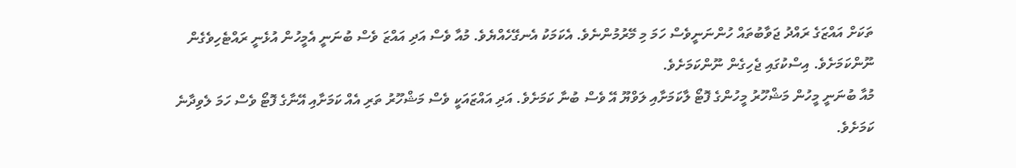ތަކަށް އައްޒަގެ ރައްދު ޖަވާބުތައް ހުންނަނީވެސް ހަމަ މި މޭރުމުންނެވެ. އެކަމަކު އެނގޭހެއްޔެވެ. މުއާ ވެސް އަދި އައްޒަ ވެސް ބުނަނީ އެމީހުން އުޅެނީ ރައްޓެހިވެގެން ނޫންކަމަށެވެ. އިސްކުގައި ޖެހިގެން ނޫންކަމަށެވެ.
މުއާ ބުނަނީ މީހުން މަޝްހޫރު މީހުންގެ ފޮޓޯ ލާކަމަށާއި ލަވްޔޫ އޭ ވެސް ބުނާ ކަމަށެވެ. އަދި އައްޒައަކީ ވެސް މަޝްހޫރު ތަރި އެއް ކަމަށާއި އޭނާގެ ފޮޓޯ ވެސް ހަމަ ލެވިދާނެ ކަމަށެވެ.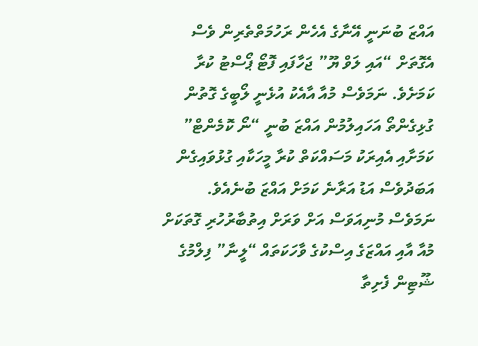އައްޒަ ބުނަނީ އޭނާގެ އެހެން ރަހުމަތްތެރިން ވެސް އެގޮތަށް “އައި ލަވް ޔޫ” ޖަހާފައި ފޮޓޯ ޕޯސްޓު ކުރާ ކަމަށެވެ. ނަމަވެސް މުއާ އާއެކު އުޅެނީ ލޯބީގެ ގޮތުން ގުޅިގެންތޯ އަހައިލުމުން އައްޒަ ބުނީ “ނޯ ކޮމެންޓް” ކަމަށާއި އެއިރަކު މަސައްކަތް ކުރާ މީހަކާއި ގުޅުވައިގެން އަބަދުވެސް އަޑު އަރާނެ ކަމަށް އައްޒަ ބުނެއެވެ.
ނަމަވެސް މުނިއަވަސް އަށް ވަރަށް އިތުބާރުހުރި ގޮތަކަށް މުއާ އާއި އައްޒަގެ އިސްކުގެ ވާހަކަތައް “ލީނާ” ފިލްމުގެ ޝޫޓިން ފެށިތާ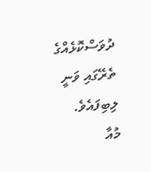ދުވަސްކޮޅެއްގެ ތެރޭގައި ވަނީ ލިބިފައެވެ.
މުއާ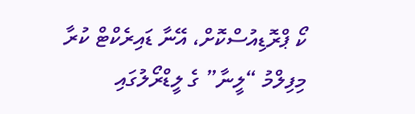ކޯ ޕްރޮޑިއުސްކޮށް، އޭނާ ޑައިރެކްޓް ކުރާ މިފިލްމު “ލީނާ” ގެ ލީޑްރޯލުގައި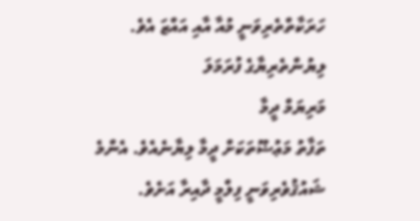ހަރަކާތްތެރިވަނީ މުއާ އާއި އައްޒަ އެވެ.
ލިޔުންތެރިޔާގެ ފުރަމަލަ
މަރިޔަމް ދީމާ
ތަފާތު މަޢުޟޫތަކަށް ދީމާ ލިޔާނެއެވެ. އެންމެ ޝައުޤުވެރިވަނީ ފިލްމީ ދާއިރާ އަށެވެ.